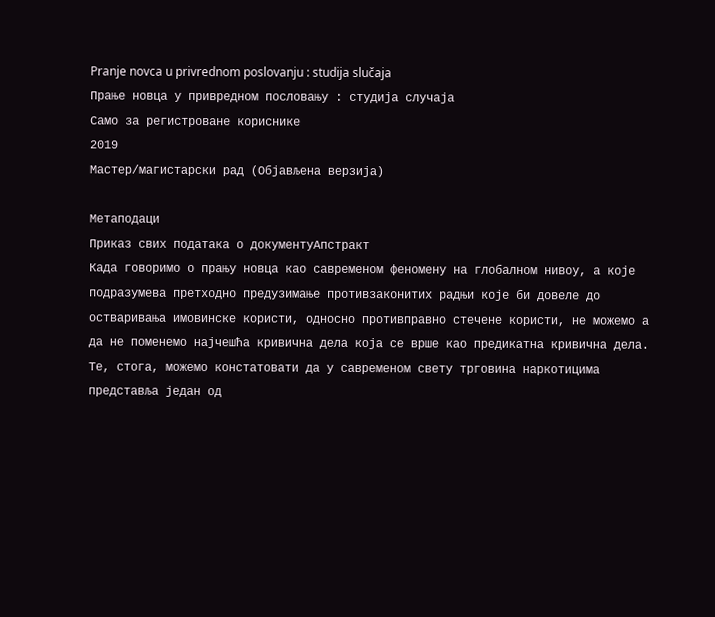Pranje novca u privrednom poslovanju : studija slučaja
Прање новца у привредном пословању : студија случаја
Само за регистроване кориснике
2019
Мастер/магистарски рад (Објављена верзија)

Метаподаци
Приказ свих података о документуАпстракт
Када говоримо о прању новца као савременом феномену на глобалном нивоу, а које подразумева претходно предузимање противзаконитих радњи које би довеле до остваривања имовинске користи, односно противправно стечене користи, не можемо а да не поменемо најчешћа кривична дела која се врше као предикатна кривична дела. Те, стога, можемо констатовати да у савременом свету трговина наркотицима представља један од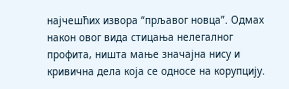најчешћих извора “прљавог новца”. Одмах након овог вида стицања нелегалног профита, ништа мање значајна нису и кривична дела која се односе на корупцију.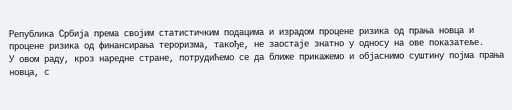Република Србија према својим статистичким подацима и израдом процене ризика од прања новца и процене ризика од финансирања тероризма, такође, не заостаје знатно у односу на ове показатеље.
У овом раду, кроз наредне стране, потрудићемо се да ближе прикажемо и објаснимо суштину појма прања новца, с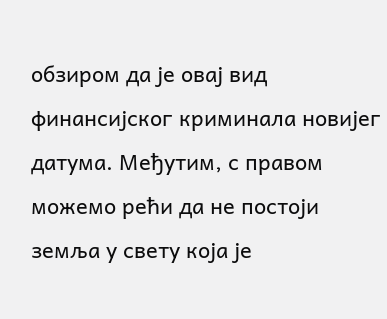обзиром да је овај вид финансијског криминала новијег датума. Међутим, с правом можемо рећи да не постоји земља у свету која је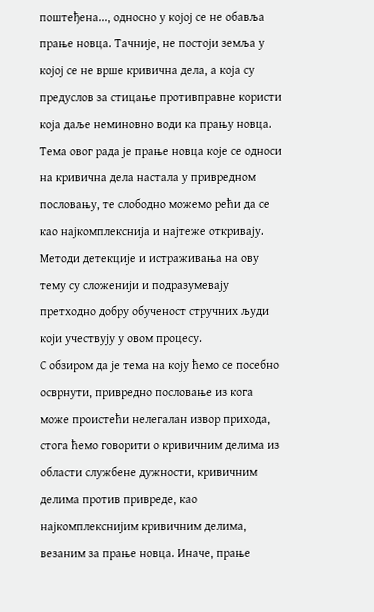поштеђена..., односно у којој се не обавља прање новца. Тачније, не постоји земља у којој се не врше кривична дела, а која су предуслов за стицање противправне користи која даље неминовно води ка прању новца.
Тема овог рада је прање новца које се односи на кривична дела настала у привредном пословању, те слободно можемо рећи да се као најкомплекснија и најтеже откривају. Методи детекције и истраживања на ову тему су сложенији и подразумевају претходно добру обученост стручних људи који учествују у овом процесу.
С обзиром да је тема на коју ћемо се посебно осврнути, привредно пословање из кога може проистећи нелегалан извор прихода, стога ћемо говорити о кривичним делима из области службене дужности, кривичним делима против привреде, као најкомплекснијим кривичним делима, везаним за прање новца. Иначе, прање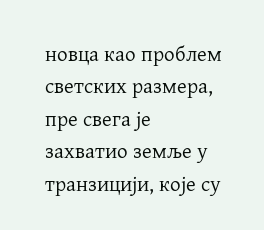новца као проблем светских размера, пре свега је захватио земље у транзицији, које су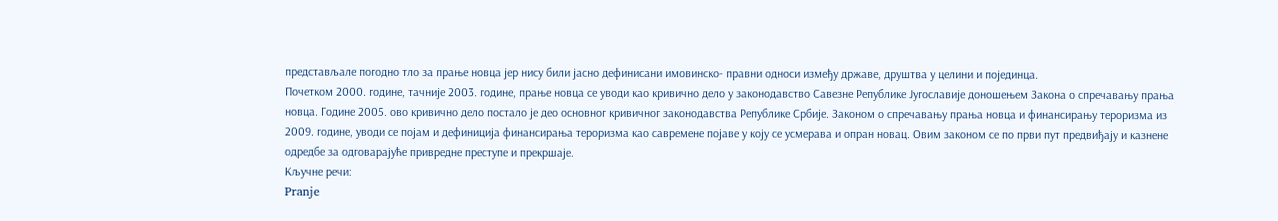представљале погодно тло за прање новца јер нису били јасно дефинисани имовинско- правни односи између државе, друштва у целини и појединца.
Почетком 2000. године, тачније 2003. године, прање новца се уводи као кривично дело у законодавство Савезне Републике Југославије доношењем Закона о спречавању прања новца. Године 2005. ово кривично дело постало је део основног кривичног законодавства Републике Србије. Законом о спречавању прања новца и финансирању тероризма из 2009. године, уводи се појам и дефиниција финансирања тероризма као савремене појаве у коју се усмерава и опран новац. Овим законом се по први пут предвиђају и казнене одредбе за одговарајуће привредне преступе и прекршаје.
Кључне речи:
Pranje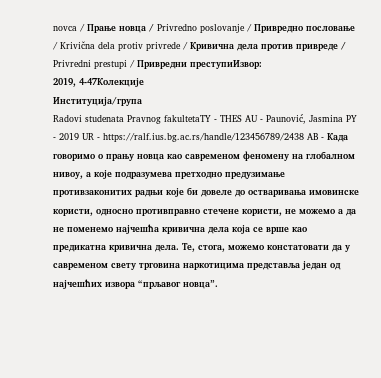novca / Прање новца / Privredno poslovanje / Привредно пословање / Krivična dela protiv privrede / Кривична дела против привреде / Privredni prestupi / Привредни преступиИзвор:
2019, 4-47Колекције
Институција/група
Radovi studenata Pravnog fakultetaTY - THES AU - Paunović, Jasmina PY - 2019 UR - https://ralf.ius.bg.ac.rs/handle/123456789/2438 AB - Када говоримо о прању новца као савременом феномену на глобалном нивоу, а које подразумева претходно предузимање противзаконитих радњи које би довеле до остваривања имовинске користи, односно противправно стечене користи, не можемо а да не поменемо најчешћа кривична дела која се врше као предикатна кривична дела. Те, стога, можемо констатовати да у савременом свету трговина наркотицима представља један од најчешћих извора “прљавог новца”.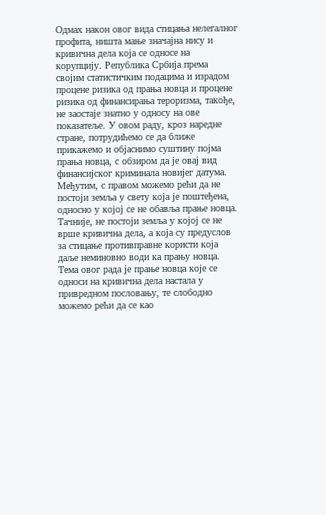Одмах након овог вида стицања нелегалног профита, ништа мање значајна нису и кривична дела која се односе на корупцију. Република Србија према својим статистичким подацима и израдом процене ризика од прања новца и процене ризика од финансирања тероризма, такође, не заостаје знатно у односу на ове показатеље. У овом раду, кроз наредне стране, потрудићемо се да ближе прикажемо и објаснимо суштину појма прања новца, с обзиром да је овај вид финансијског криминала новијег датума. Међутим, с правом можемо рећи да не постоји земља у свету која је поштеђена, односно у којој се не обавља прање новца. Тачније, не постоји земља у којој се не врше кривична дела, а која су предуслов за стицање противправне користи која даље неминовно води ка прању новца. Тема овог рада је прање новца које се односи на кривична дела настала у привредном пословању, те слободно можемо рећи да се као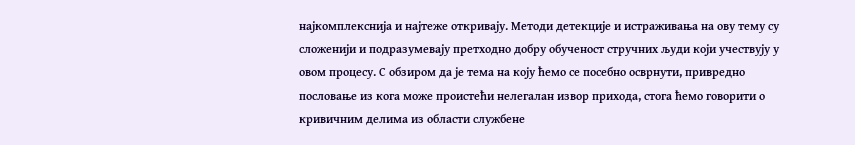најкомплекснија и најтеже откривају. Методи детекције и истраживања на ову тему су сложенији и подразумевају претходно добру обученост стручних људи који учествују у овом процесу. С обзиром да је тема на коју ћемо се посебно осврнути, привредно пословање из кога може проистећи нелегалан извор прихода, стога ћемо говорити о кривичним делима из области службене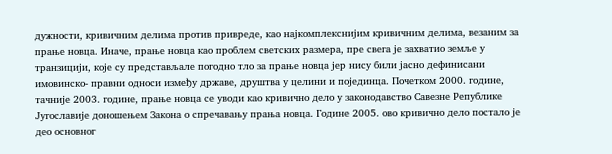дужности, кривичним делима против привреде, као најкомплекснијим кривичним делима, везаним за прање новца. Иначе, прање новца као проблем светских размера, пре свега је захватио земље у транзицији, које су представљале погодно тло за прање новца јер нису били јасно дефинисани имовинско- правни односи између државе, друштва у целини и појединца. Почетком 2000. године, тачније 2003. године, прање новца се уводи као кривично дело у законодавство Савезне Републике Југославије доношењем Закона о спречавању прања новца. Године 2005. ово кривично дело постало је део основног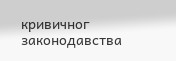кривичног законодавства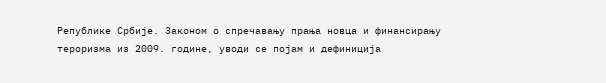Републике Србије. Законом о спречавању прања новца и финансирању тероризма из 2009. године, уводи се појам и дефиниција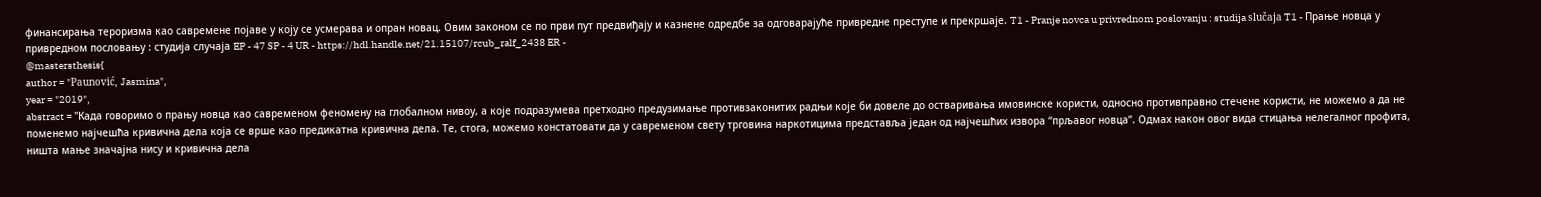финансирања тероризма као савремене појаве у коју се усмерава и опран новац. Овим законом се по први пут предвиђају и казнене одредбе за одговарајуће привредне преступе и прекршаје. T1 - Pranje novca u privrednom poslovanju : studija slučaja T1 - Прање новца у привредном пословању : студија случаја EP - 47 SP - 4 UR - https://hdl.handle.net/21.15107/rcub_ralf_2438 ER -
@mastersthesis{
author = "Paunović, Jasmina",
year = "2019",
abstract = "Када говоримо о прању новца као савременом феномену на глобалном нивоу, а које подразумева претходно предузимање противзаконитих радњи које би довеле до остваривања имовинске користи, односно противправно стечене користи, не можемо а да не поменемо најчешћа кривична дела која се врше као предикатна кривична дела. Те, стога, можемо констатовати да у савременом свету трговина наркотицима представља један од најчешћих извора “прљавог новца”. Одмах након овог вида стицања нелегалног профита, ништа мање значајна нису и кривична дела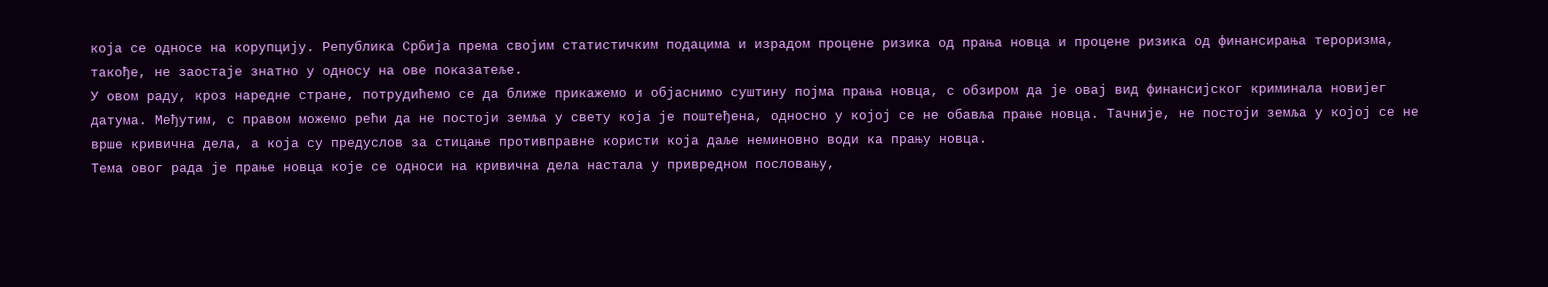која се односе на корупцију. Република Србија према својим статистичким подацима и израдом процене ризика од прања новца и процене ризика од финансирања тероризма, такође, не заостаје знатно у односу на ове показатеље.
У овом раду, кроз наредне стране, потрудићемо се да ближе прикажемо и објаснимо суштину појма прања новца, с обзиром да је овај вид финансијског криминала новијег датума. Међутим, с правом можемо рећи да не постоји земља у свету која је поштеђена, односно у којој се не обавља прање новца. Тачније, не постоји земља у којој се не врше кривична дела, а која су предуслов за стицање противправне користи која даље неминовно води ка прању новца.
Тема овог рада је прање новца које се односи на кривична дела настала у привредном пословању,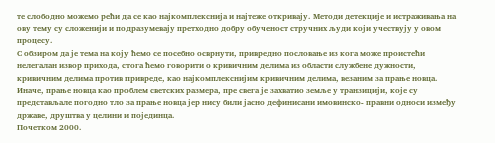те слободно можемо рећи да се као најкомплекснија и најтеже откривају. Методи детекције и истраживања на ову тему су сложенији и подразумевају претходно добру обученост стручних људи који учествују у овом процесу.
С обзиром да је тема на коју ћемо се посебно осврнути, привредно пословање из кога може проистећи нелегалан извор прихода, стога ћемо говорити о кривичним делима из области службене дужности, кривичним делима против привреде, као најкомплекснијим кривичним делима, везаним за прање новца. Иначе, прање новца као проблем светских размера, пре свега је захватио земље у транзицији, које су представљале погодно тло за прање новца јер нису били јасно дефинисани имовинско- правни односи између државе, друштва у целини и појединца.
Почетком 2000.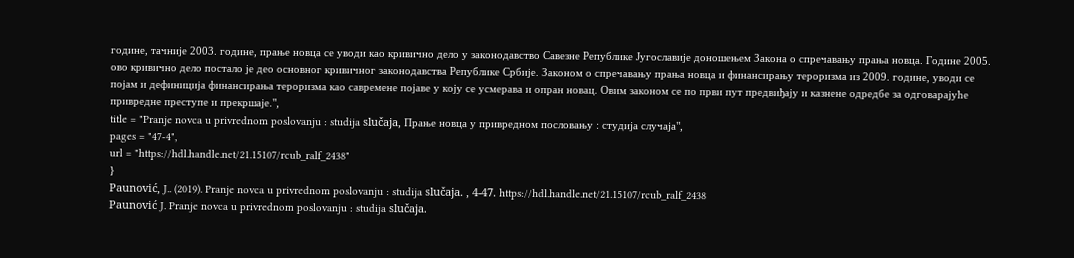године, тачније 2003. године, прање новца се уводи као кривично дело у законодавство Савезне Републике Југославије доношењем Закона о спречавању прања новца. Године 2005. ово кривично дело постало је део основног кривичног законодавства Републике Србије. Законом о спречавању прања новца и финансирању тероризма из 2009. године, уводи се појам и дефиниција финансирања тероризма као савремене појаве у коју се усмерава и опран новац. Овим законом се по први пут предвиђају и казнене одредбе за одговарајуће привредне преступе и прекршаје.",
title = "Pranje novca u privrednom poslovanju : studija slučaja, Прање новца у привредном пословању : студија случаја",
pages = "47-4",
url = "https://hdl.handle.net/21.15107/rcub_ralf_2438"
}
Paunović, J.. (2019). Pranje novca u privrednom poslovanju : studija slučaja. , 4-47. https://hdl.handle.net/21.15107/rcub_ralf_2438
Paunović J. Pranje novca u privrednom poslovanju : studija slučaja.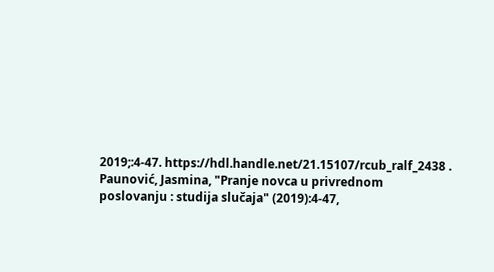2019;:4-47. https://hdl.handle.net/21.15107/rcub_ralf_2438 .
Paunović, Jasmina, "Pranje novca u privrednom poslovanju : studija slučaja" (2019):4-47,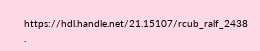https://hdl.handle.net/21.15107/rcub_ralf_2438 .